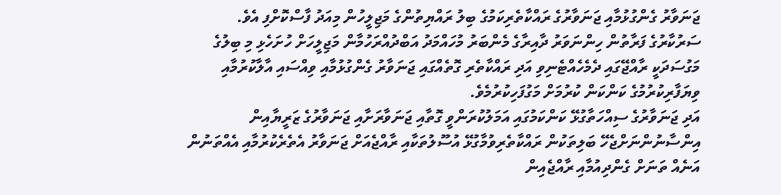ޖަނަވާރު ގެންގުޅުމާއި ޖަނަވާރުގެ ރައްކާތެރިކަމުގެ ބިލު ރައްޔިތުންގެ މަޖިލީހުން މިއަދު ފާސްކޮށްފި އެވެ.
ސަރުކާރުގެ ފަރާތުން ހިންނަވަރު ދާއިރާގެ މެންބަރު މުހައްމަދު އަބްދުއްރަހުމާން މަޖިލީހަށް ހުށަހެޅި މި ބިލުގެ މަގުސަދަކީ ރާއްޖޭގައި ދެމެހެއްޓެނިވި އަދި ރައްކާތެރި ގޮތެއްގައި ޖަނަވާރު ގެންގުޅުމާއި ވިއްސައި އާލާކުރުމާއި ވިޔަފާރިކުރުމުގެ ކަންކަން ކުރުމަށް މަގުފަހިކުރުމެވެ.
އަދި ޖަނަވާރުގެ ސިއްހަތާގުޅޭ ކަންކަމުގައި އަމަލުކުރަންވީ ގޮތާއި ޖަނަވާރަށާއި ޖަނަވާރުގެ ޒަރީޔާއިން އިންސާނުންނަށްޖެހޭ ބަލިތަކުން ރައްކާތެރިވުމާގުޅޭ އުސޫލުތަކާއި ރާއްޖެއަށް ޖަނަވާރު އެތެރެކުރުމާއި އެއްތަނުން އަނެއް ތަނަށް ގެންދިއުމާއި ރާއްޖެއިން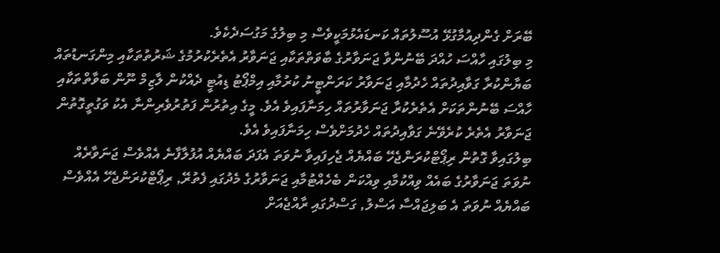ބޭރަށް ގެންދިއުމާގުޅޭ އުސޫލުތައް ކަނޑައެޅުމަކީވެސް މި ބިލުގެ މަގުސަދެކެވެ.
މި ބިލުގައި ހާއްސަ ހުއްދަ ބޭނުންވާ ޖަނަވާރުގެ ބާވަތްތަކާއި ޖަނަވާރު އެތެރެކުރުމުގެ ޝަރުތުތަކާއި މިންގަނޑުތައް ބަޔާންކުރާ ގަވާއިދުތައް ހެދުމާއި ޖަނަވާރު ކަރަންޓީނު ކުރުމާއި އިމްޕޯޓު ޑިއުޓީ ދެއްކުން ލާޒިމް ނޫން ބަވާތްތަކާއި ހާއްސަ ބޭނުންތަކަށް އެތެރެކުރާ ޖަނަވާރުތައް ހިމަނާފައިވެ އެވެ. މީގެ އިތުރުން ފަތުރުވެރިންނާ އެކު ވަގުތީގޮތުން ޖަނަވާރު އެތެރެ ކުރެވޭނެ ގަވާއިދުތައް ހެދުމަށްވެސް ހިމަނާފައިވެ އެވެ.
ބިލުގައިވާ ގޮތުން ރިޕޯޓްކުރަންޖެހޭ ބައްޔެއް ޖެހިފައިވާ ނުވަތަ އެފަދަ ބައްޔެއް އުފުލާފާނެ އެއްވެސް ޖަނަވާރެއް ނުވަތަ ޖަނަވާރުގެ ބައެއް ވިއްކުމާއި ވިއްކަން ބެހެއްޓުމާއި ޖަނަވާރުގެ މެދުގައި ފެތުރޭ, ރިޕޯޓްކުރަންޖެހޭ އެއްވެސް ބައްޔެއް ނުވަތަ އެ ބަލިޖައްސާ އަސްލު, ގަސްދުގައި ރާއްޖެއަށް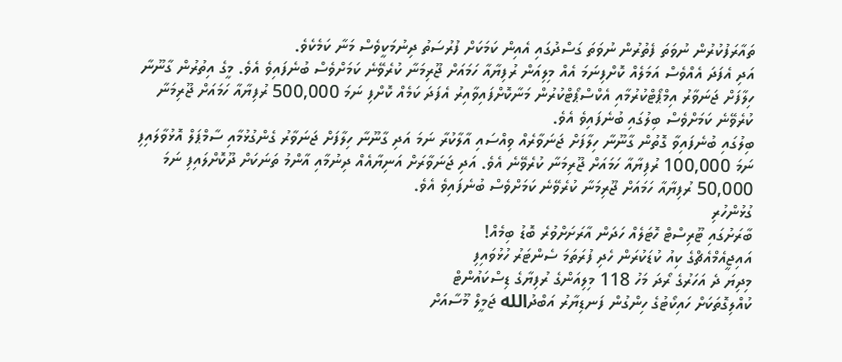ތައާރަފުކުރުން ނުވަތަ ފެތުރުން ނުވަތަ ގަސްދުގައި އެއިން ކަމަކަށް ފުރުސަތު ދިނުމަކީވެސް މަނާ ކަމެކެވެ.
އަދި އެފަދަ އެއްވެސް އަމަލެއް ކޮށްފިނަމަ އެއް މިލިއަން ރުފިޔާއާ ހަމައަށް ޖޫރިމަނާ ކުރެވޭނެ ކަމަށްވެސް ބުނެފައިވެ އެވެ. މީގެ އިތުރުން ގާނޫނާ ހިލާފަށް ޖަނަވާރު އިމްޕޯޓްކުރުމާއި އެކްސްޕޯޓްކުރުން މަނާކޮށްފައިވާއިރު އެފަދަ ކަމެއް ކޮށްފި ނަމަ 500,000 ރުފިޔާއާ ހަމައަށް ޖޫރިމަނާ ކުރެވޭނެ ކަމަށްވެސް ބިލުގައި ބުނެފައިވެ އެވެ.
ބިލުގައި ބުނެފައިވާ ގޮތުން ގާނޫނާ ހިލާފަށް ޖަނަވާރެއް ވިއްސައި އާލާކުރާ ނަމަ އަދި ގާނޫނާ ހިލާފަށް ޖަނަވާރު ގެންގުޅުމާއި ސާމްޕަލް އޮޅުވާލައިފި ނަމަ 100,000 ރުފިޔާއާ ހަމައަށް ޖޫރިމަނާ ކުރެވޭނެ އެވެ. އަދި ޖަނަވާރަށް އަނިޔާއެއް ދިނުމާއި އާންމު ތަނަކަށް ދޫކޮށްލައިފި ނަމަ 50,000 ރުފިޔާއާ ހަމައަށް ޖޫރިމަނާ ކުރެވޭނެ ކަމަށްވެސް ބުނެފައިވެ އެވެ.
ގުޅުންހުރި
ބާރަށުގައި ޓޫރިސްޓް ހޮޓަލެއް ހަދަން އާރަށަށްވުރެ ބޮޑު ބިމެއް!
އައިޖީއެމްއެޗްގެ ކިއު ކުޑަކުރަން ހެދި ފުރަތަމަ ސެންޓަރު ހުޅުވައިފި
މިދިޔަ ދެ އަހަރުގެ ރޯދަ މަހު 118 މިލިއަންގެ ރުފިޔާގެ ޑިސްކައުންޓް
ކުއްލިގޮތަކަށް ހައިކޯޓުގެ ހިންގުން ފަނޑިޔާރު އަބްދުالله ޖަމީލް މޫސާއަށް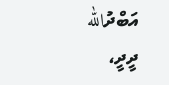އަބްދުالله ދީދީ،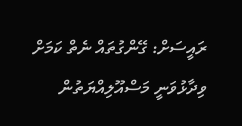ރައީސަށް: ގޭންގުތައް ނެތް ކަމަށް ވިދާޅުވަނީ މަސްއޫލިއްޔަތުން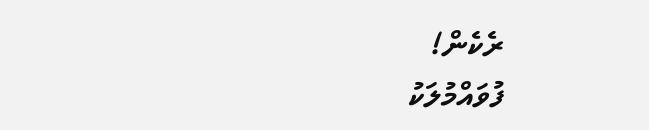ރެކެން!
ފުވައްމުލަކު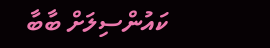ކައުންސިލަށް ބާބާ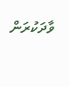ވާދަކުރަން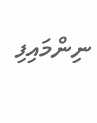ނިންމައިފި